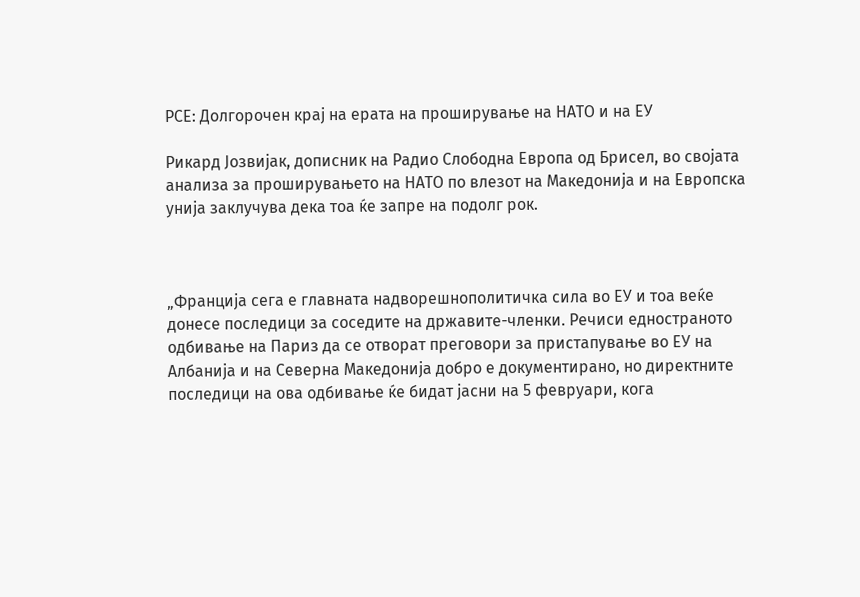РСЕ: Долгорочен крај на ерата на проширување на НАТО и на ЕУ

Рикард Јозвијак, дописник на Радио Слободна Европа од Брисел, во својата анализа за проширувањето на НАТО по влезот на Македонија и на Европска унија заклучува дека тоа ќе запре на подолг рок.



„Франција сега е главната надворешнополитичка сила во ЕУ и тоа веќе донесе последици за соседите на државите-членки. Речиси едностраното одбивање на Париз да се отворат преговори за пристапување во ЕУ на Албанија и на Северна Македонија добро е документирано, но директните последици на ова одбивање ќе бидат јасни на 5 февруари, кога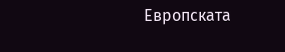Европската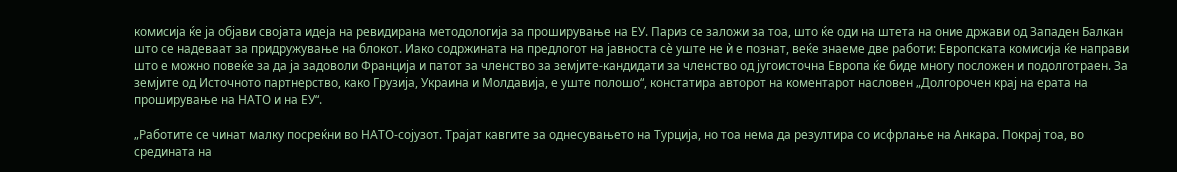комисија ќе ја објави својата идеја на ревидирана методологија за проширување на ЕУ. Париз се заложи за тоа, што ќе оди на штета на оние држави од Западен Балкан што се надеваат за придружување на блокот. Иако содржината на предлогот на јавноста сè уште не ѝ е познат, веќе знаеме две работи: Европската комисија ќе направи што е можно повеќе за да ја задоволи Франција и патот за членство за земјите-кандидати за членство од југоисточна Европа ќе биде многу посложен и подолготраен. За земјите од Источното партнерство, како Грузија, Украина и Молдавија, е уште полошо“, констатира авторот на коментарот насловен „Долгорочен крај на ерата на проширување на НАТО и на ЕУ“.

„Работите се чинат малку посреќни во НАТО-сојузот. Трајат кавгите за однесувањето на Турција, но тоа нема да резултира со исфрлање на Анкара. Покрај тоа, во средината на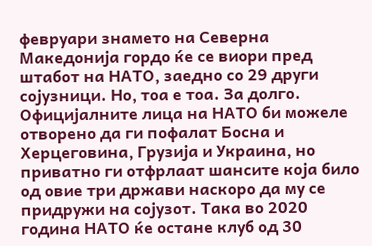февруари знамето на Северна Македонија гордо ќе се виори пред штабот на НАТО, заедно со 29 други сојузници. Но, тоа е тоа. За долго. Официјалните лица на НАТО би можеле отворено да ги пофалат Босна и Херцеговина, Грузија и Украина, но приватно ги отфрлаат шансите која било од овие три држави наскоро да му се придружи на сојузот. Така во 2020 година НАТО ќе остане клуб од 30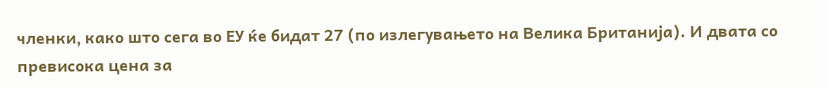членки, како што сега во ЕУ ќе бидат 27 (по излегувањето на Велика Британија). И двата со превисока цена за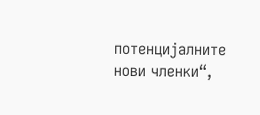потенцијалните нови членки“,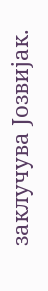заклучува Јозвијак.